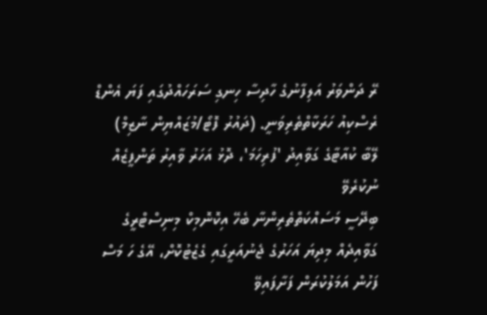ރޭ ދަންވަރު އަލިފާނުގެ ހާދިސާ ހިނގި ސަރަހައްދުގައި ފަޔަ އެންޑް ރެސްކިއު ހަރަކާތްތެރިވަނީ. (ދައުރު ފޮޓޯ/މުޒައްޔިން ނާޒިމް)
ލޭބާ ކުއާޓާގެ ގަވާއިދު 'ފުރިހަމަ'، ދޮޅު އަހަރު ވާއިރު ތަންފީޒެއް ނުކުރެވޭ
ބިދޭސީ މަސައްކަތްތެރިންނާ ބެހޭ އިކޮނޮމިކް މިނިސްޓްރީގެ ގަވާއިދެއް މިދިޔަ އަހަރުގެ ޖެނުއަރީގައި ގެޒެޓުކޮށް، އޭގެ ހަ މަސް ފަހުން އަމަލުކުރަން ފަށާފައިވޭ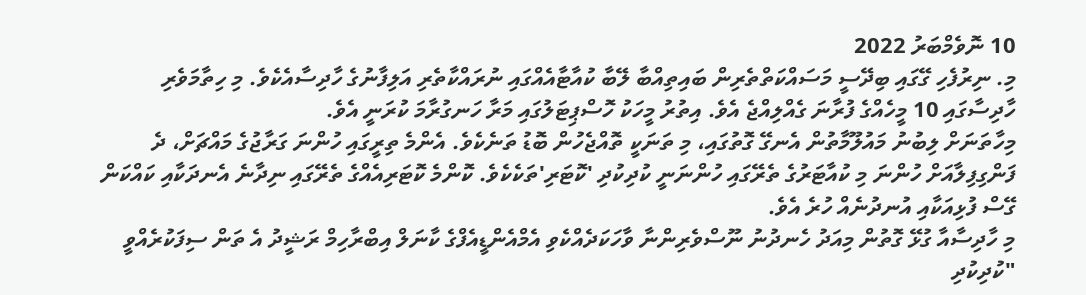10 ނޮވެމްބަރު 2022
މި. ނިރުފެހި ގޭގައި ބިދޭސީ މަސައްކަތްތެރިން ބައިތިއްބާ ލޭބާ ކުއާޓާއެއްގައި ނުރައްކާތެރި އަލިފާނުގެ ހާދިސާއެކެވެ. މި ހިތާމަވެރި ހާދިސާގައި 10 މީހެއްގެ ފުރާނަ ގެއްލިއްޖެ އެވެ. އިތުރު މީހަކު ހޮސްޕިޓަލުގައި މަރާ ހަނގުރާމަ ކުރަނީ އެވެ.
މިހާތަނަށް ލިބުނު މައުލޫމާތުން އެނގޭ ގޮތުގައި، މި ތަނަކީ ތޮއްޖެހުން ބޮޑު ތަނެކެވެ. އެންމެ ތިރީގައި ހުންނަ ގަރާޖުގެ މައްޗަށް، ދެ ފަންގިފިލާއަށް ހުންނަ މި ކުއާޓަރުގެ ތެރޭގައި ހުންނަނީ ކުދިކުދި 'ކޮޓަރި'ތަކެކެވެ. ކޮންމެ ކޮޓަރިއެއްގެ ތެރޭގައި ނިދާނެ އެނދަކާއި ކައްކަން ގޭސް ފުޅިއަކާއި އުނދުނެއް ހުރެ އެވެ.
މި ހާދިސާއާ ގުޅޭ ގޮތުން މިއަދު ހެނދުނު ނޫސްވެރިންނާ ވާހަކަދެއްކެވި އެމްއެންޑީއެފްގެ ކާނަލް އިބްރާހިމް ރަޝީދު އެ ތަން ސިފަކުރެއްވީ "ކުދިކުދި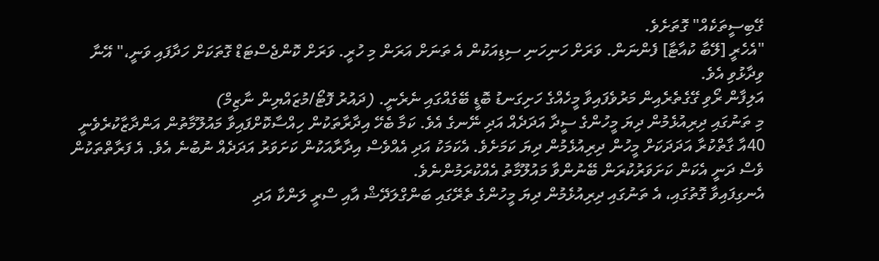ގޭބިސީތަކެއް" ގޮތަށެވެ.
"އެހެރީ [ލޭބާ ކުއާޓާ] ފެންނަން. ވަރަށް ހަނިހަނި ސިޑިއަކުން އެ ތަނަށް އަރަން މި ހުރީ. ވަރަށް ކޮންޖެސްޓަޑް ގޮތަކަށް ހަދާފައި ވަނީ،" އޭނާ ވިދާޅުވި އެވެ.
އަލިފާން ރޯވި ގޭގެތެރެއިން މަރުވެފައިވާ މީހެއްގެ ހަށިގަނޑު ބޮޑީ ބޭގެއްގައި ނެރެނީ. (ދައުރު ފޮޓޯ/މުޒައްޔިން ނާޒިމް)
މި ތަނުގައި ދިރިއުޅެމުން ދިޔަ މީހުންގެ ސީދާ އަދަދެއް އަދި ނޭނގެ އެވެ. ކަމާ ބެހޭ އިދާރާތަކުން ހިއްސާކޮށްފައިވާ މައުލޫމާތުން އަންދާޒާކުރެވެނީ 40އާ ގާތްކުރާ އަދަދަކަށް މީހުން ދިރިއުޅެމުން ދިޔަ ކަމަށެވެ. އެކަމަކު އަދި އެއްވެސް އިދާރާއަކުން ކަށަވަރު އަދަދެއް ނުބުނެ އެވެ. އެ ފަރާތްތަކުން ވެސް ދަނީ އެކަން ކަށަވަރުކުރަން ބޭނުންވާ މައުލޫމާތު އެއްކުރަމުންނެވެ.
އެނގިފައިވާ ގޮތުގައި، އެ ތަނުގައި ދިރިއުޅެމުން ދިޔަ މީހުންގެ ތެރޭގައި ބަންގްލަދޭޝް އާއި ސްރީ ލަންކާ އަދި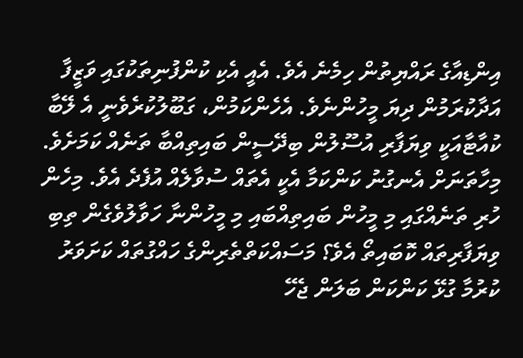އިންޑިއާގެ ރައްޔިތުން ހިމެނެ އެވެ. އެއީ އެކި ކުންފުނިތަކުގައި ވަޒީފާ އަދާކުރަމުން ދިޔަ މީހުންނެވެ. އެހެންކަމުން، ގަބޫލުކުރެވެނީ އެ ލޭބާ ކުއާޓާއަކީ ވިޔަފާރި އުސޫލުން ބިދޭސީން ބައިތިއްބާ ތަނެއް ކަމަށެވެ.
މިހާތަނަށް އެނގުނު ކަންކަމާ އެކީ އެތައް ސުވާލެއް އުފެދެ އެވެ. މިހެން ހުރި ތަނެއްގައި މި މީހުން ބައިތިއްބައި މި މީހުންނާ ހަވާލުވެގެން ތިބި ވިޔަފާރިތައް ކޮބައިތޯ އެވެ؟ މަސައްކަތްތެރިންގެ ހައްގުތައް ކަށަވަރު ކުރުމާ ގުޅޭ ކަންކަން ބަލަން ޖެހޭ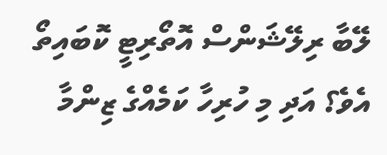ލޭބާ ރިލޭޝަންސް އޮތޯރިޓީ ކޮބައިތޯ އެވެ؟ އަދި މި ހުރިހާ ކަމެއްގެ ޒިންމާ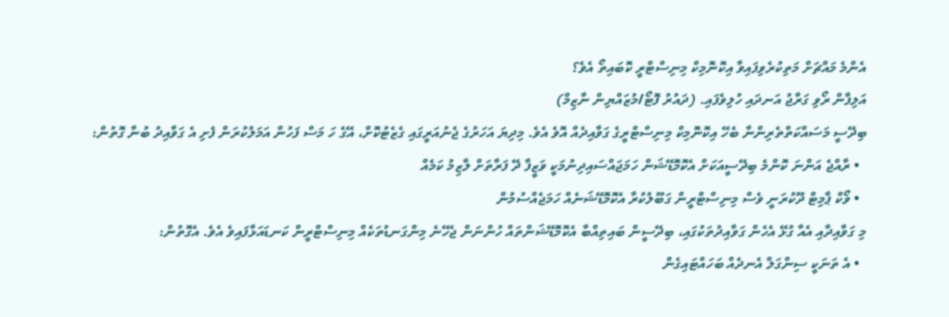އެންމެ މައްޗަށް މަތިކުރެވިފައިވާ އިކޮނޮމިކް މިނިސްޓްރީ ކޮބައިތޯ އެވެ؟
އަލިފާން ރޯވި ގަރާޖު އަނދައި ހުލިވެފައި. (ދައުރު ފޮޓޯ/މުޒައްޔިން ނާޒިމް)
ބިދޭސީ މަސައްކަތްތެރިންނާ ބެހޭ އިކޮނޮމިކް މިނިސްޓްރީގެ ގަވާއިދެއް އޮވެ އެވެ. މިދިޔަ އަހަރުގެ ޖެނުއަރީގައި ގެޒެޓުކޮށް، އޭގެ ހަ މަސް ފަހުން އަމަލުކުރަން ފެށި އެ ގަވާއިދު ބުނާ ގޮތުން:
  • ރާއްޖެ އަންނަ ކޮންމެ ބިދޭސީއަކަށް އެކޮމޮޑޭޝަން ހަމަޖައްސައިދިނުމަކީ ވަޒީފާ ދޭ ފަރާތަށް ލާޒިމު ކަމެއް
  • ވޯކް ޕާމިޓް ދޫކުރަނީ ވެސް މިނިސްޓްރީން ގަބޫލުކުރާ އެކޮމޮޑޭޝަނެއް ހަމަޖެއްސުމުން
މި ގަވާއިދާއި އެއާ ގުޅޭ އެހެން ގަވާއިދުތަކުގައި، ބިދޭސީން ބައިތިއްބާ އެކޮމޮޑޭޝަންތައް ހުންނަން ޖެހޭނެ މިންގަނޑުތަކެއް މިނިސްޓްރީން ކަނޑައަޅާފައިވެ އެވެ. އެގޮތުން:
  • އެ ތަނަކީ ސިންގަލް އެނދެއް ބަހައްޓައިގެން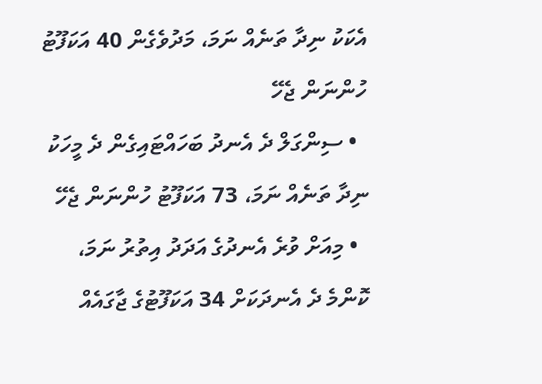އެކަކު ނިދާ ތަނެއް ނަމަ، މަދުވެގެން 40 އަކަފޫޓު ހުންނަން ޖެހޭ
  • ސިންގަލް ދެ އެނދު ބަހައްޓައިގެން ދެ މީހަކު ނިދާ ތަނެއް ނަމަ، 73 އަކަފޫޓު ހުންނަން ޖެހޭ
  • މިއަށް ވުރެ އެނދުގެ އަދަދު އިތުރު ނަމަ، ކޮންމެ ދެ އެނދަކަށް 34 އަކަފޫޓުގެ ޖާގައެއް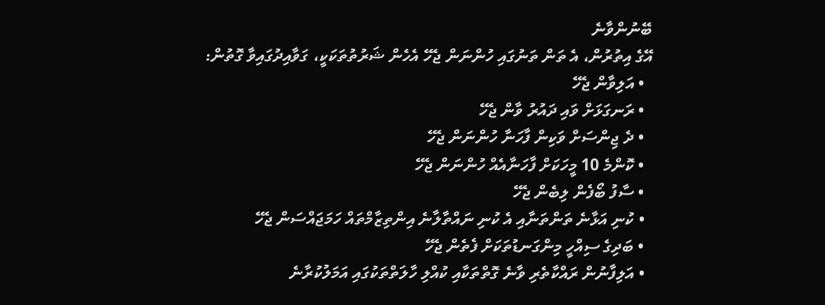ބޭނުންވާނެ
އޭގެ އިތުރުން، އެ ތަން ތަނުގައި ހުންނަން ޖެހޭ އެހެން ޝަރުތުތަކަކީ، ގަވާއިދުގައިވާ ގޮތުން:
  • އަލިވާން ޖެހޭ
  • ރަނގަޅަށް ވައި ދައުރު ވާން ޖެހޭ
  • ދެ ޖިންސަށް ވަކިން ފާހަނާ ހުންނަން ޖެހޭ
  • ކޮންމެ 10 މީހަކަށް ފާހަނާއެއް ހުންނަން ޖެހޭ
  • ސާފު ބޯފެން ލިބެން ޖެހޭ
  • ކުނި އަޅާނެ ތަންތަނާއި އެ ކުނި ނައްތާލާނެ އިންތިޒާމްތައް ހަމަޖައްސަން ޖެހޭ
  • ބަދިގެ ސިއްހީ މިންގަނޑުތަކަށް ފެތެން ޖެހޭ
  • އަލިފާނުން ރައްކާތެރި ވާނެ ގޮތްތަކާއި ކުއްލި ހާލަތްތަކުގައި އަމަލުކުރާނެ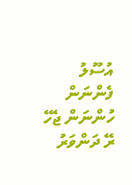އުސޫލު ފެންނަން ހުންނަން ޖެހޭ
ރޭ ދަންވަރު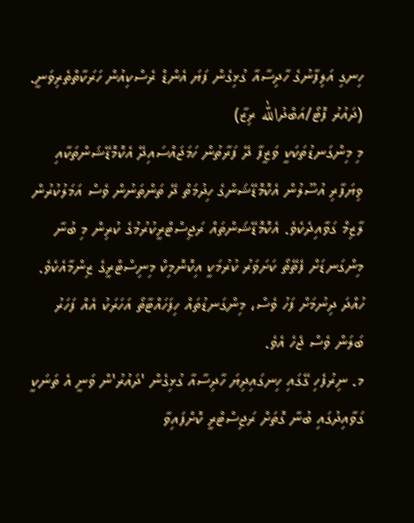ހިނގި އަލިފާނުގެ ހާދިސާއާ ގުޅިގެން ފަޔަ އެންޑް ރެސްކިއުން ހަރަކާތްތެރިވަނީ. (ދައުރު ފޮޓޯ/އަބްދުالله ރިޒާ)
މި މިންގަނޑުތަކަކީ ވަޒީފާ ދޭ ފަރާތުން ހަމަޖައްސައިދޭ އެކޮމޮޑޭޝަންތަކާއި ވިޔަފާރި އުސޫލުން އެކޮމޮޑޭޝަންގެ ހިދުމަތް ދޭ ތަންތަނުން ވެސް އަމަލުކުރުން ލާޒިމް ގަވާއިދެކެވެ. އެކޮމޮޑޭޝަންތައް ރަޖިސްޓްރީކުރުމުގެ ކުރިން މި ބުނާ މިންގަނޑަށް ފެތޭތޯ ކަށަވަރު ކުރުމަކީ އިކޮނޮމިކް މިނިސްޓްރީގެ ޒިންމާއެކެވެ. ހުއްދަ ދިނުމަށް ފަހު ވެސް، މިންގަނޑުތައް ހިފަހައްޓާތޯ އަހަރަކު އެއް ފަހަރު ބަލަން ވެސް ޖެހެ އެވެ.
މ. ނިރުފެހި ގޭގައި ހިނގައިދިޔަ ހާދިސާއާ ގުޅިގެން 'ދައުރު'ން ވަނީ އެ ތަނަކީ ގަވާއިދުގައި ބުނާ ގޮތަށް ރަޖިސްޓްރީ ކޮށްފައިވާ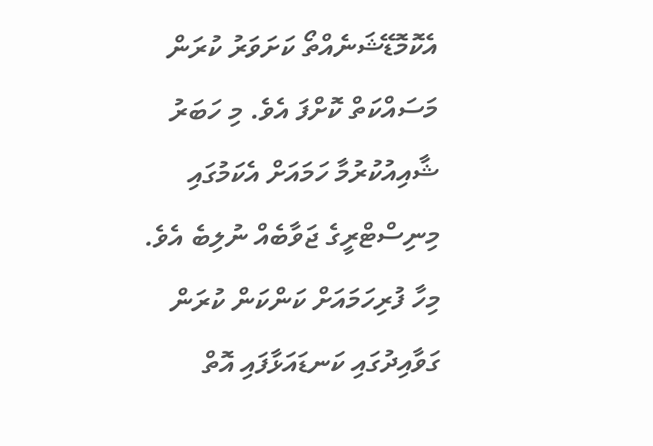އެކޮމޮޑޭޝަނެއްތޯ ކަށަވަރު ކުރަން މަސައްކަތް ކޮށްފަ އެވެ. މި ހަބަރު ޝާއިއުކުރުމާ ހަމައަށް އެކަމުގައި މިނިސްޓްރީގެ ޖަވާބެއް ނުލިބެ އެވެ.
މިހާ ފުރިހަމައަށް ކަންކަން ކުރަން ގަވާއިދުގައި ކަނޑައަޅާފައި އޮތް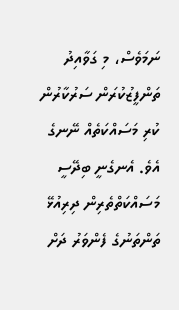ނަމަވެސް، މި ގަވާއިދު ތަންފީޒުކުރަން ސަރުކާރުން ކުރި މަސައްކަތެއް ނޭނގެ އެވެ. އެނގެނީ ބިދޭސީ މަސައްކަތްތެރިން ދިރިއުޅޭ ތަންތަނުގެ ފެންވަރު ދަށް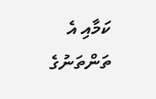ކަމާއި އެ ތަންތަނުގެ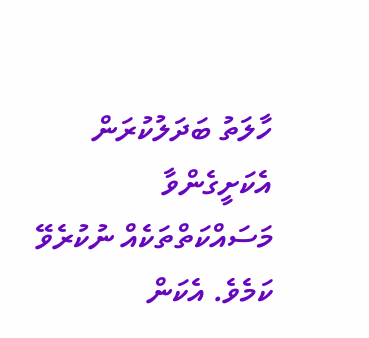ހާލަތު ބަދަލުކުރަން އެކަށީގެންވާ މަސައްކަތްތަކެއް ނުކުރެވޭ ކަމެވެ. އެކަން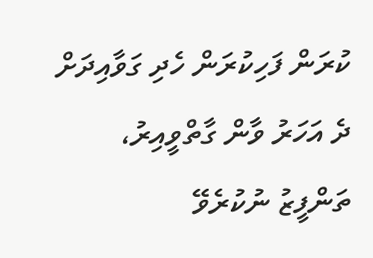ކުރަން ފަހިކުރަން ހެދި ގަވާއިދަށް ދެ އަހަރު ވާން ގާތްވީއިރު، ތަންފީޒު ނުކުރެވޭ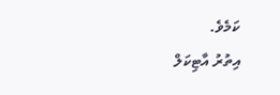ކަމެވެ.
އިތުރު އާޓިކަލް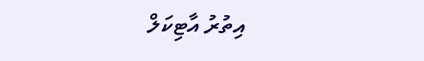އިތުރު އާޓިކަލް